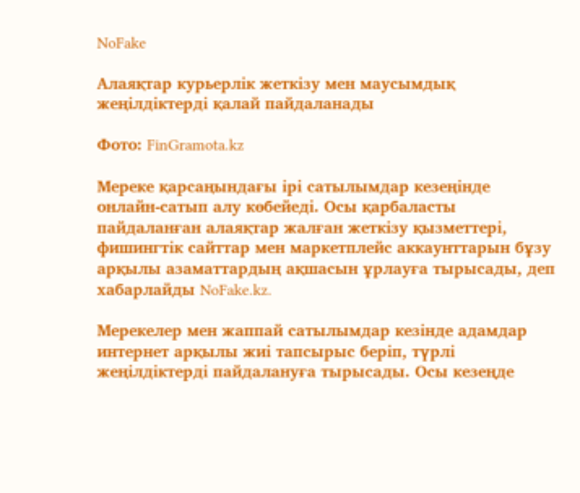NoFake

Алаяқтар курьерлік жеткізу мен маусымдық жеңілдіктерді қалай пайдаланады

Фото: FinGramota.kz

Мереке қарсаңындағы ірі сатылымдар кезеңінде онлайн-сатып алу көбейеді. Осы қарбаласты пайдаланған алаяқтар жалған жеткізу қызметтері, фишингтік сайттар мен маркетплейс аккаунттарын бұзу арқылы азаматтардың ақшасын ұрлауға тырысады, деп хабарлайды NoFake.kz.

Мерекелер мен жаппай сатылымдар кезінде адамдар интернет арқылы жиі тапсырыс беріп, түрлі жеңілдіктерді пайдалануға тырысады. Осы кезеңде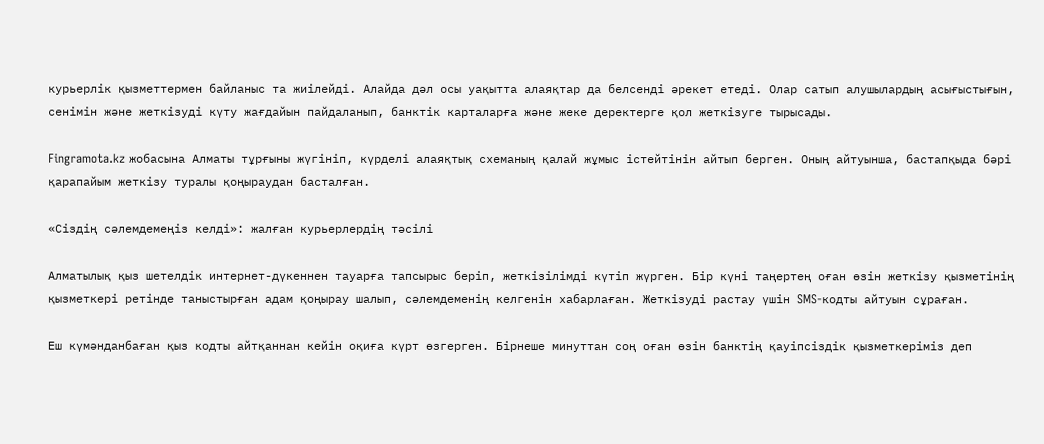курьерлік қызметтермен байланыс та жиілейді. Алайда дәл осы уақытта алаяқтар да белсенді әрекет етеді. Олар сатып алушылардың асығыстығын, сенімін және жеткізуді күту жағдайын пайдаланып, банктік карталарға және жеке деректерге қол жеткізуге тырысады.

Fingramota.kz жобасына Алматы тұрғыны жүгініп, күрделі алаяқтық схеманың қалай жұмыс істейтінін айтып берген. Оның айтуынша, бастапқыда бәрі қарапайым жеткізу туралы қоңыраудан басталған.

«Сіздің сәлемдемеңіз келді»: жалған курьерлердің тәсілі

Алматылық қыз шетелдік интернет-дүкеннен тауарға тапсырыс беріп, жеткізілімді күтіп жүрген. Бір күні таңертең оған өзін жеткізу қызметінің қызметкері ретінде таныстырған адам қоңырау шалып, сәлемдеменің келгенін хабарлаған. Жеткізуді растау үшін SMS-кодты айтуын сұраған.

Еш күмәнданбаған қыз кодты айтқаннан кейін оқиға күрт өзгерген. Бірнеше минуттан соң оған өзін банктің қауіпсіздік қызметкеріміз деп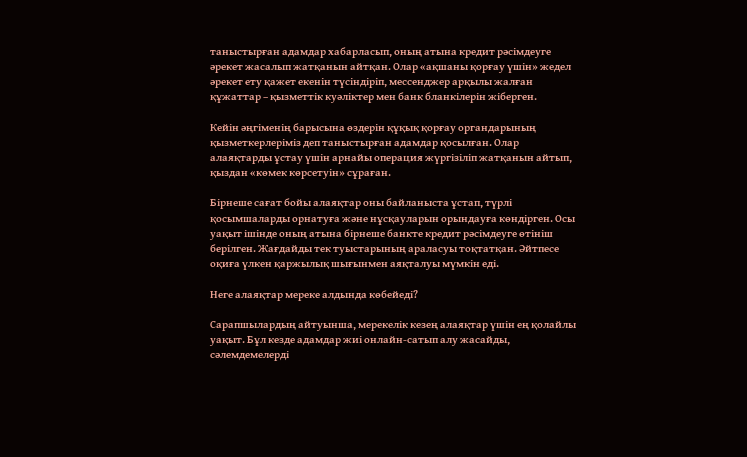таныстырған адамдар хабарласып, оның атына кредит рәсімдеуге әрекет жасалып жатқанын айтқан. Олар «ақшаны қорғау үшін» жедел әрекет ету қажет екенін түсіндіріп, мессенджер арқылы жалған құжаттар – қызметтік куәліктер мен банк бланкілерін жіберген.

Кейін әңгіменің барысына өздерін құқық қорғау органдарының қызметкерлеріміз деп таныстырған адамдар қосылған. Олар алаяқтарды ұстау үшін арнайы операция жүргізіліп жатқанын айтып, қыздан «көмек көрсетуін» сұраған.

Бірнеше сағат бойы алаяқтар оны байланыста ұстап, түрлі қосымшаларды орнатуға және нұсқауларын орындауға көндірген. Осы уақыт ішінде оның атына бірнеше банкте кредит рәсімдеуге өтініш берілген. Жағдайды тек туыстарының араласуы тоқтатқан. Әйтпесе оқиға үлкен қаржылық шығынмен аяқталуы мүмкін еді.

Неге алаяқтар мереке алдында көбейеді?

Сарапшылардың айтуынша, мерекелік кезең алаяқтар үшін ең қолайлы уақыт. Бұл кезде адамдар жиі онлайн-сатып алу жасайды, сәлемдемелерді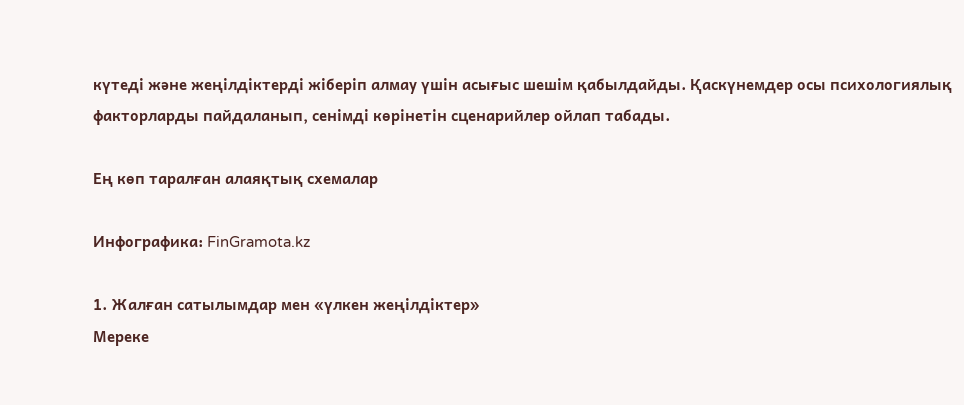күтеді және жеңілдіктерді жіберіп алмау үшін асығыс шешім қабылдайды. Қаскүнемдер осы психологиялық факторларды пайдаланып, сенімді көрінетін сценарийлер ойлап табады.

Ең көп таралған алаяқтық схемалар

Инфографика: FinGramota.kz

1. Жалған сатылымдар мен «үлкен жеңілдіктер»
Мереке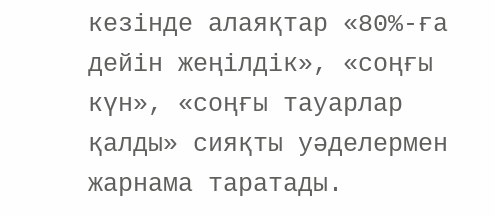кезінде алаяқтар «80%-ға дейін жеңілдік», «соңғы күн», «соңғы тауарлар қалды» сияқты уәделермен жарнама таратады.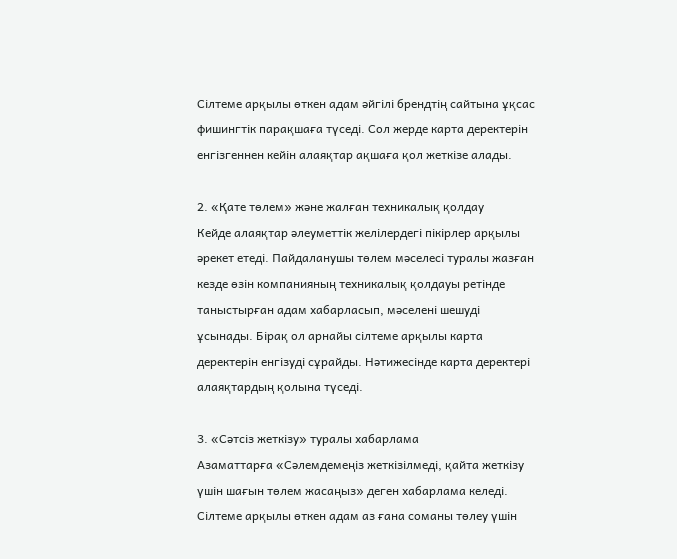Сілтеме арқылы өткен адам әйгілі брендтің сайтына ұқсас фишингтік парақшаға түседі. Сол жерде карта деректерін енгізгеннен кейін алаяқтар ақшаға қол жеткізе алады.

2. «Қате төлем» және жалған техникалық қолдау
Кейде алаяқтар әлеуметтік желілердегі пікірлер арқылы әрекет етеді. Пайдаланушы төлем мәселесі туралы жазған кезде өзін компанияның техникалық қолдауы ретінде таныстырған адам хабарласып, мәселені шешуді ұсынады. Бірақ ол арнайы сілтеме арқылы карта деректерін енгізуді сұрайды. Нәтижесінде карта деректері алаяқтардың қолына түседі.

3. «Сәтсіз жеткізу» туралы хабарлама
Азаматтарға «Сәлемдемеңіз жеткізілмеді, қайта жеткізу үшін шағын төлем жасаңыз» деген хабарлама келеді. Сілтеме арқылы өткен адам аз ғана соманы төлеу үшін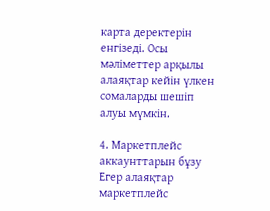карта деректерін енгізеді. Осы мәліметтер арқылы алаяқтар кейін үлкен сомаларды шешіп алуы мүмкін.

4. Маркетплейс аккаунттарын бұзу
Егер алаяқтар маркетплейс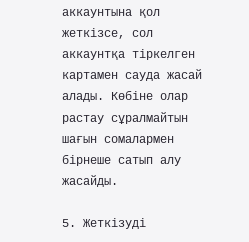аккаунтына қол жеткізсе, сол аккаунтқа тіркелген картамен сауда жасай алады. Көбіне олар растау сұралмайтын шағын сомалармен бірнеше сатып алу жасайды.

5. Жеткізуді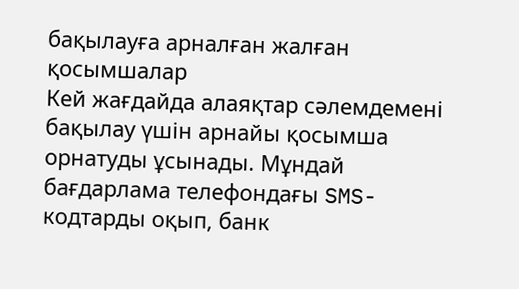бақылауға арналған жалған қосымшалар
Кей жағдайда алаяқтар сәлемдемені бақылау үшін арнайы қосымша орнатуды ұсынады. Мұндай бағдарлама телефондағы SMS-кодтарды оқып, банк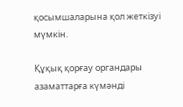қосымшаларына қол жеткізуі мүмкін.

Құқық қорғау органдары азаматтарға күмәнді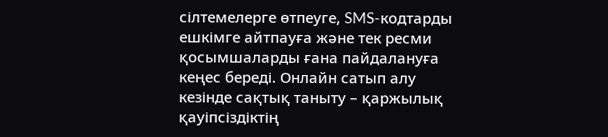сілтемелерге өтпеуге, SMS-кодтарды ешкімге айтпауға және тек ресми қосымшаларды ғана пайдалануға кеңес береді. Онлайн сатып алу кезінде сақтық таныту – қаржылық қауіпсіздіктің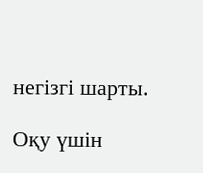негізгі шарты.

Оқу үшін